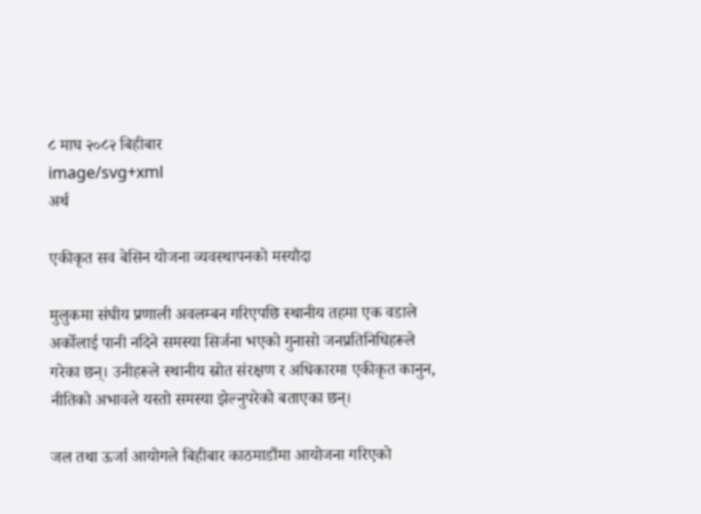८ माघ २०८२ बिहीबार
image/svg+xml
अर्थ

एकीकृत सव बेसिन योजना व्यवस्थापनको मस्यौदा

मुलुकमा संघीय प्रणाली अवलम्बन गरिएपछि स्थानीय तहमा एक वडाले अर्कोलाई पानी नदिने समस्या सिर्जना भएको गुनासो जनप्रतिनिधिहरूले गरेका छन्। उनीहरूले स्थानीय स्रोत संरक्षण र अधिकारमा एकीकृत कानुन, नीतिको अभावले यस्तो समस्या झेल्नुपरेको बताएका छन्।

जल तथा ऊर्जा आयोगले बिहीबार काठमाडौंमा आयोजना गरिएको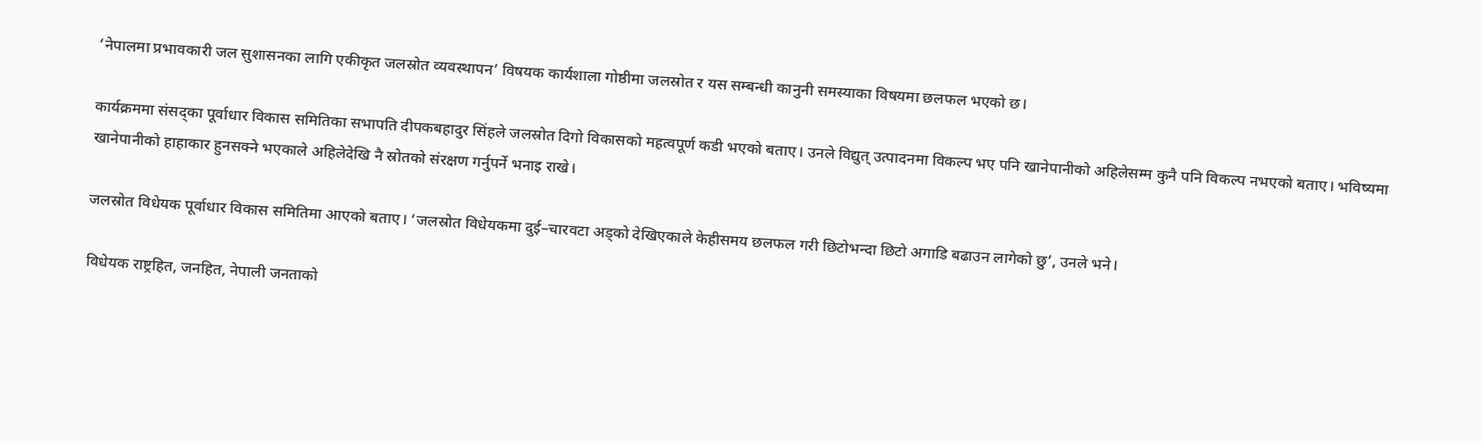‘नेपालमा प्रभावकारी जल सुशासनका लागि एकीकृत जलस्रोत व्यवस्थापन’ विषयक कार्यशाला गोष्ठीमा जलस्रोत र यस सम्बन्धी कानुनी समस्याका विषयमा छलफल भएको छ।

कार्यक्रममा संसद्का पूर्वाधार विकास समितिका सभापति दीपकबहादुर सिंहले जलस्रोत दिगो विकासको महत्वपूर्ण कडी भएको बताए। उनले विद्युत् उत्पादनमा विकल्प भए पनि खानेपानीको अहिलेसम्म कुनै पनि विकल्प नभएको बताए। भविष्यमा खानेपानीको हाहाकार हुनसक्ने भएकाले अहिलेदेखि नै स्रोतको संरक्षण गर्नुपर्ने भनाइ राखे।

जलस्रोत विधेयक पूर्वाधार विकास समितिमा आएको बताए। ‘जलस्रोत विधेयकमा दुई–चारवटा अड्को देखिएकाले केहीसमय छलफल गरी छिटोभन्दा छिटो अगाडि बढाउन लागेको छु’, उनले भने।

विधेयक राष्ट्रहित, जनहित, नेपाली जनताको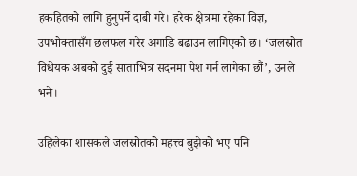हकहितको लागि हुनुपर्ने दाबी गरे। हरेक क्षेत्रमा रहेका विज्ञ, उपभोक्तासँग छलफल गरेर अगाडि बढाउन लागिएको छ। ‘जलस्रोत विधेयक अबको दुई साताभित्र सदनमा पेश गर्न लागेका छौं’, उनले भने।

उहिलेका शासकले जलस्रोतको महत्त्व बुझेको भए पनि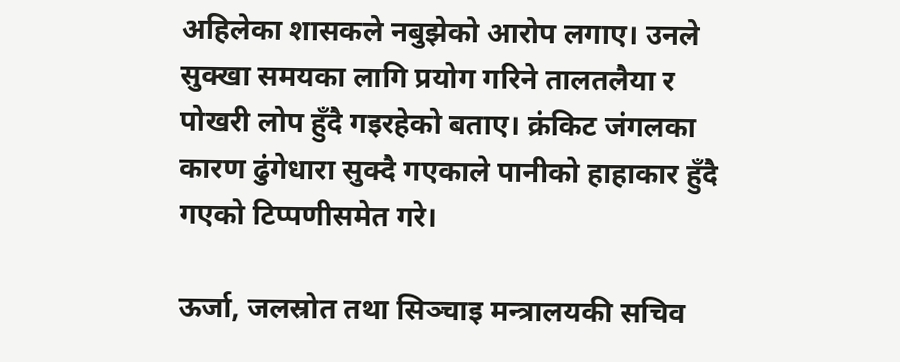अहिलेका शासकले नबुझेको आरोप लगाए। उनले सुक्खा समयका लागि प्रयोग गरिने तालतलैया र पोखरी लोप हुँदै गइरहेको बताए। क्रंकिट जंगलका कारण ढुंगेधारा सुक्दै गएकाले पानीको हाहाकार हुँदै गएको टिप्पणीसमेत गरे।

ऊर्जा, जलस्रोत तथा सिञ्चाइ मन्त्रालयकी सचिव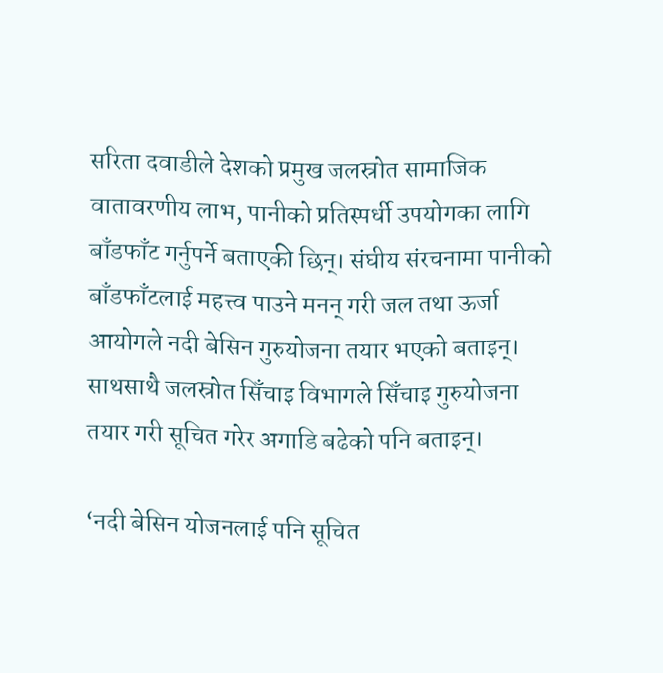सरिता दवाडीले देशको प्रमुख जलस्रोत सामाजिक वातावरणीय लाभ, पानीको प्रतिस्पर्धी उपयोगका लागि बाँडफाँट गर्नुपर्ने बताएकी छिन्। संघीय संरचनामा पानीको बाँडफाँटलाई महत्त्व पाउने मनन् गरी जल तथा ऊर्जा आयोगले नदी बेसिन गुरुयोजना तयार भएको बताइन्। साथसाथै जलस्रोत सिँचाइ विभागले सिँचाइ गुरुयोजना तयार गरी सूचित गरेर अगाडि बढेको पनि बताइन्।

‘नदी बेसिन योजनलाई पनि सूचित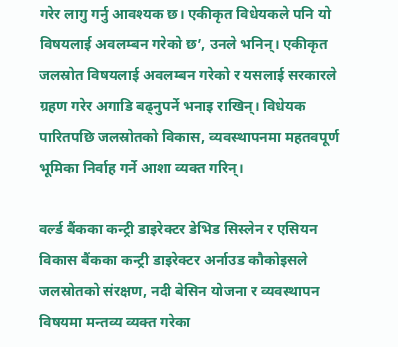गरेर लागु गर्नु आवश्यक छ। एकीकृत विधेयकले पनि यो विषयलाई अवलम्बन गरेको छ’, उनले भनिन्। एकीकृत जलस्रोत विषयलाई अवलम्बन गरेको र यसलाई सरकारले ग्रहण गरेर अगाडि बढ्नुपर्ने भनाइ राखिन्। विधेयक पारितपछि जलस्रोतको विकास, व्यवस्थापनमा महतवपूर्ण भूमिका निर्वाह गर्ने आशा व्यक्त गरिन्।

वर्ल्ड बैंकका कन्ट्री डाइरेक्टर डेभिड सिस्लेन र एसियन विकास बैंकका कन्ट्री डाइरेक्टर अर्नाउड कौकोइसले जलस्रोतको संरक्षण, नदी बेसिन योजना र व्यवस्थापन विषयमा मन्तव्य व्यक्त गरेका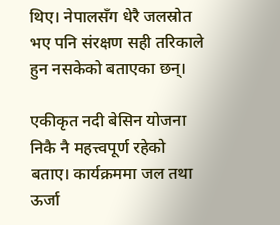थिए। नेपालसँग धेरै जलस्रोत भए पनि संरक्षण सही तरिकाले हुन नसकेको बताएका छन्।

एकीकृत नदी बेसिन योजना निकै नै महत्त्वपूर्ण रहेको बताए। कार्यक्रममा जल तथा ऊर्जा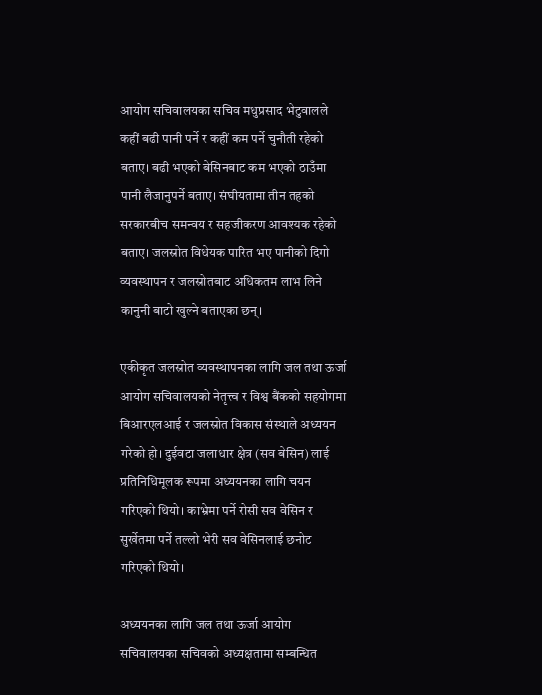आयोग सचिवालयका सचिव मधुप्रसाद भेटुवालले कहीं बढी पानी पर्ने र कहीं कम पर्ने चुनौती रहेको बताए। बढी भएको बेसिनबाट कम भएको ठाउँमा पानी लैजानुपर्ने बताए। संघीयतामा तीन तहको सरकारबीच समन्वय र सहजीकरण आवश्यक रहेको बताए। जलस्रोत विधेयक पारित भए पानीको दिगो व्यवस्थापन र जलस्रोतबाट अधिकतम लाभ लिने कानुनी बाटो खुल्ने बताएका छन्।

एकीकृत जलस्रोत व्यवस्थापनका लागि जल तथा ऊर्जा आयोग सचिवालयको नेतृत्त्व र विश्व बैंकको सहयोगमा बिआरएलआई र जलस्रोत विकास संस्थाले अध्ययन गरेको हो। दुईवटा जलाधार क्षेत्र (सव बेसिन) लाई प्रतिनिधिमूलक रूपमा अध्ययनका लागि चयन गरिएको थियो। काभ्रेमा पर्ने रोसी सव वेसिन र सुर्खेतमा पर्ने तल्लो भेरी सव वेसिनलाई छनोट गरिएको थियो।

अध्ययनका लागि जल तथा ऊर्जा आयोग सचिवालयका सचिवको अध्यक्षतामा सम्बन्धित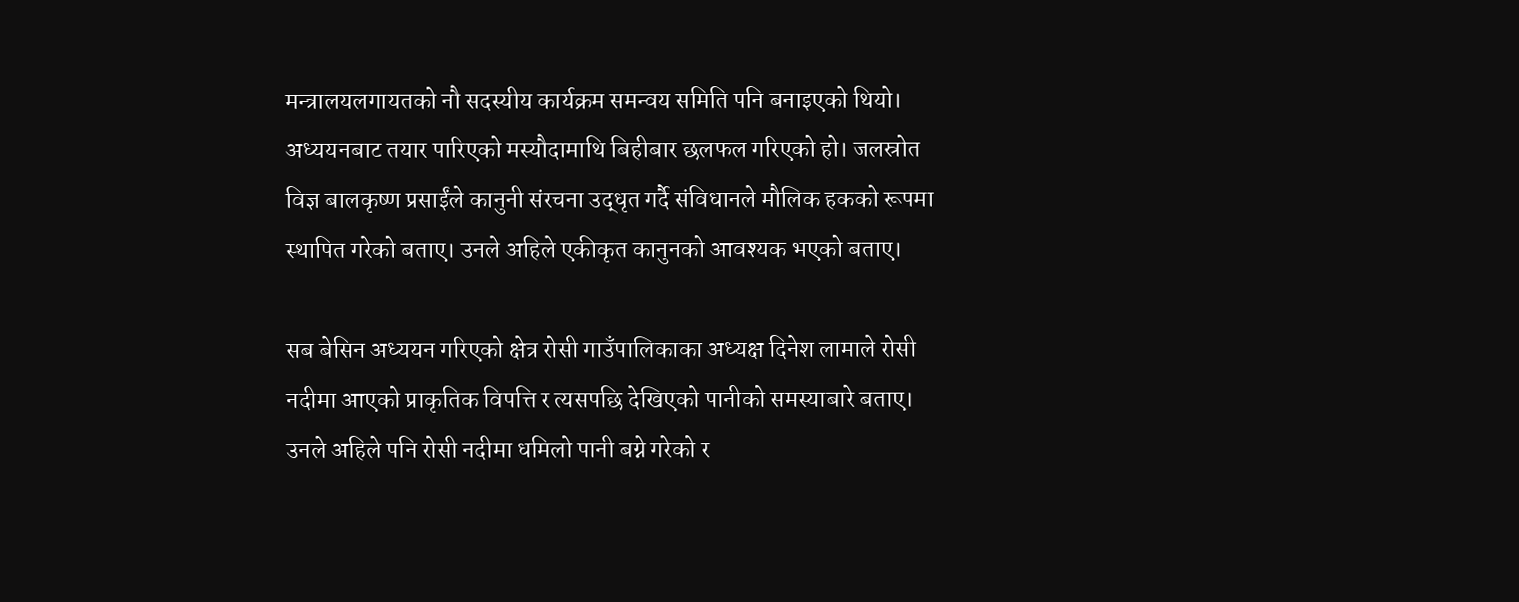मन्त्रालयलगायतको नौ सदस्यीय कार्यक्रम समन्वय समिति पनि बनाइएको थियो। अध्ययनबाट तयार पारिएको मस्यौदामाथि बिहीबार छलफल गरिएको हो। जलस्रोत विज्ञ बालकृष्ण प्रसाईंले कानुनी संरचना उद्धृत गर्दै संविधानले मौलिक हकको रूपमा स्थापित गरेको बताए। उनले अहिले एकीकृत कानुनको आवश्यक भएको बताए।

सब बेसिन अध्ययन गरिएको क्षेत्र रोसी गाउँपालिकाका अध्यक्ष दिनेश लामाले रोसी नदीमा आएको प्राकृतिक विपत्ति र त्यसपछि देखिएको पानीको समस्याबारे बताए। उनले अहिले पनि रोसी नदीमा धमिलो पानी बग्ने गरेको र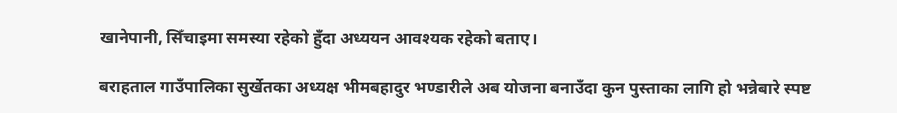खानेपानी, सिँचाइमा समस्या रहेको हुँदा अध्ययन आवश्यक रहेको बताए।

बराहताल गाउँपालिका सुर्खेतका अध्यक्ष भीमबहादुर भण्डारीले अब योजना बनाउँदा कुन पुस्ताका लागि हो भन्नेबारे स्पष्ट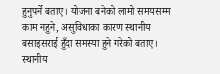हुनुपर्ने बताए। योजना बनेको लामो समयसम्म काम नहुने, असुविधाका कारण स्थानीय बसाइसराई हुँदा समस्या हुने गरेको बताए। स्थानीय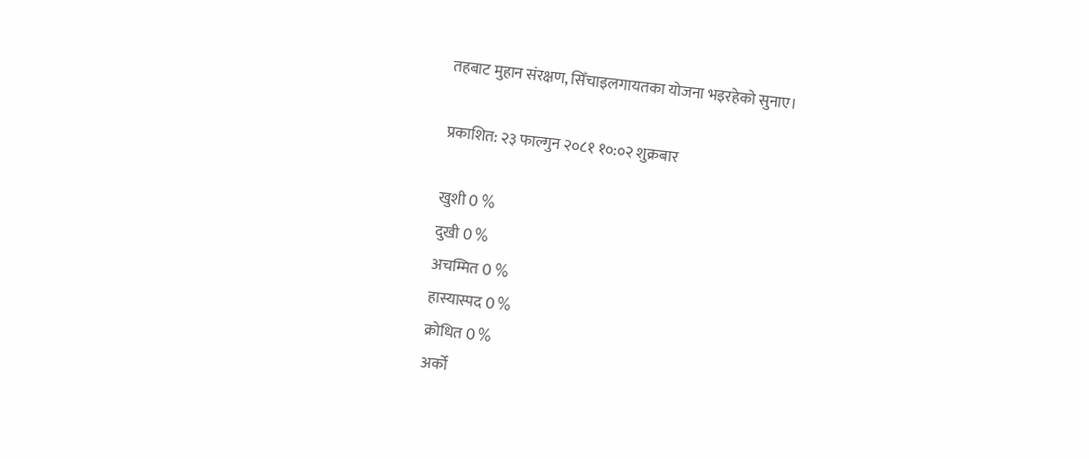तहबाट मुहान संरक्षण, सिँचाइलगायतका योजना भइरहेको सुनाए।

प्रकाशित: २३ फाल्गुन २०८१ १०:०२ शुक्रबार

खुशी 0 %
दुखी 0 %
अचम्मित 0 %
हास्यास्पद 0 %
क्रोधित 0 %
अर्को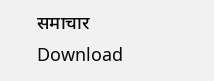समाचार
Download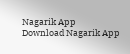Nagarik App
Download Nagarik App